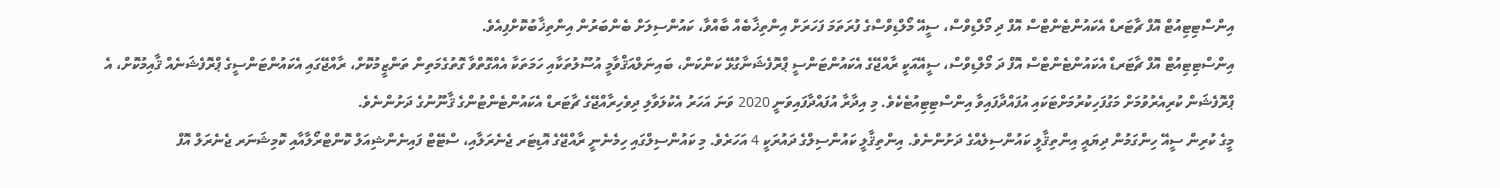އިންސްޓިޓިއުޓް އޮފް ޗާޓަރޑް އެކައުންޓެންޓްސް އޮފް ދި މޯލްޑިވްސް، ސީއޭ މޯލްޑިވްސްގެ ފުރަތަމަ ފަހަރަށް އިންތިޚާބެއް ބާއްވާ، ކައުންސިލަށް ބެންބަރުން އިންތިޚާބުކޮށްފިއެވެ.
އިންސްޓިޓިއުޓް އޮފް ޗާޓަރޑް އެކައުންޓެންޓްސް އޮފް ދަ މޯލްޑިވްސް، ސީއޭއަކީ ރާއްޖޭގެ އެކައުންޓަންސީ ޕްރޮފެޝަނާގުޅޭ ކަންކަން، ބައިނަލްއަޤްވާމީ އުސޫލުތަކާއި ހަމަތަކާ އެއްގޮތްވާ ގޮތުގެމަތިން ތަންޒީމުކޮށް، ރާއްޖޭގައި އެކައުންޓަންސީގެ ޕްރޮފެޝަނެއް ޤާއިމުކޮށް، އެ ޕްރޮފެޝަން ކުރިއެރުވުމަށް މަގުފަހިކުރުމަށްޓަކައި އުފައްދާފައިވާ އިންސްޓިޓިއުޓެކެވެ. މި އިދާރާ އުފައްދާފައިވަނީ 2020 ވަނަ އަހަރު އެކުލަވާލި ދިވެހިރާއްޖޭގެ ޗާޓަރޑް އެކައުންޓެންޓުންގެ ޤާނޫނުގެ ދަށުންނެވެ.
މީގެ ކުރިން ސީއޭ ހިންގަމުން ދިޔައީ އިންތިޤާލީ ކައުންސިލެއްގެ ދަށުންނެވެ. އިންތިޤާލީ ކައުންސިލްގެ ދައުރަކީ 4 އަހަރެވެ. މި ކައުންސިލްގައި ހިމެނެނީ ރާއްޖޭގެ އޮޑިޓަރ ޖެނެރަލާއި، ސްޓޭޓް ފައިނެންޝިއަލް ކޮންޓްރޯލާއާއި ކޮމިޝަނަރ ޖެނެރަލް އޮފް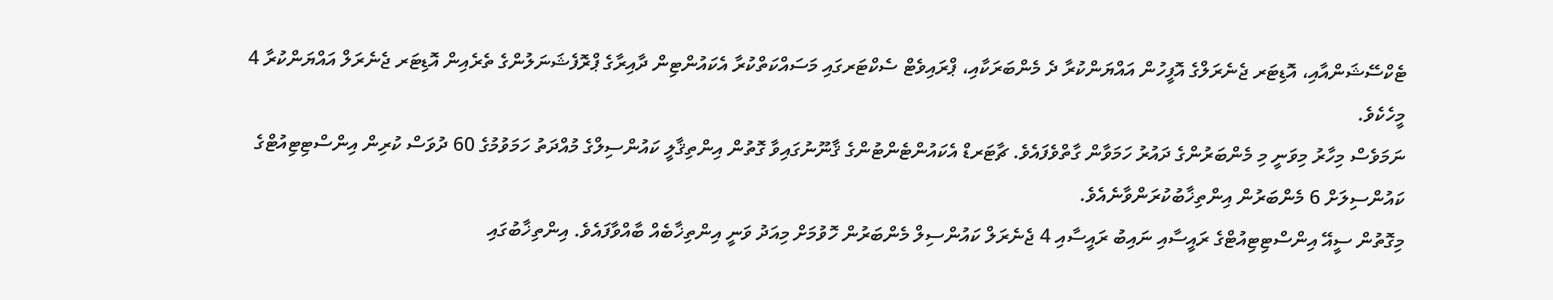ޓެކްސޭޝަންއާއި، އޮޑިޓަރ ޖެނެރަލްގެ އޮފީހުން އައްޔަންކުރާ ދެ މެންބަރަކާއި، ޕްރައިވެޓް ސެކްޓަރގައި މަސައްކަތްކުރާ އެކައުންޓިން ދާއިރާގެ ޕްރޮފެޝަނަލުންގެ ތެރެއިން އޮޑިޓަރ ޖެނެރަލް އައްޔަންކުރާ 4 މީހެކެވެ.
ނަމަވެސް މިހާރު މިވަނީ މި މެންބަރުންގެ ދައުރު ހަމަވާން ގާތްވެފައެވެ. ޗާޓަރޑް އެކައުންޓެންޓުންގެ ޤާނޫނުގައިވާ ގޮތުން އިންތިޤާލީ ކައުންސިލްގެ މުއްދަތު ހަމަވުމުގެ 60 ދުވަސް ކުރިން އިންސްޓިޓިއުޓްގެ ކައުންސިލަށް 6 މެންބަރުން އިންތިޚާބުކުރަންވާނެއެވެ.
މިގޮތުން ސީއޭ އިންސްޓިޓިއުޓްގެ ރައީސާއި ނައިބު ރައީސާއި 4 ޖެނެރަލް ކައުންސިލް މެންބަރުން ހޮވުމަށް މިއަދު ވަނީ އިންތިޚާބެއް ބާއްވާފައެވެ. އިންތިޚާބުގައި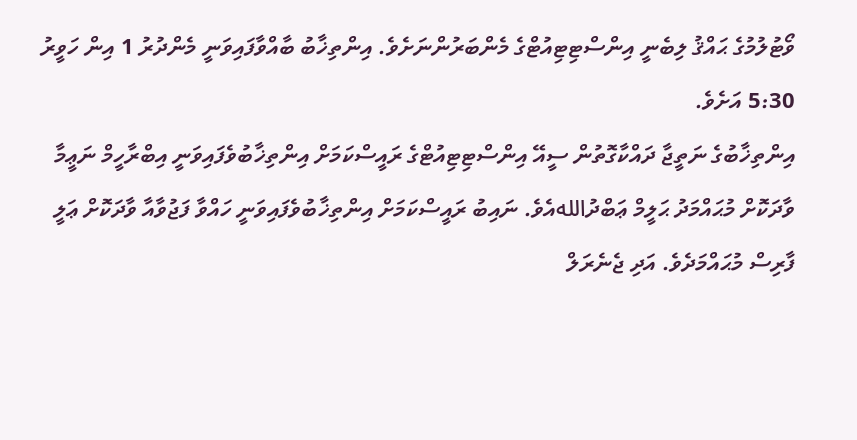ވޯޓުލުމުގެ ޙައްޤު ލިބެނީ އިންސްޓިޓިއުޓްގެ މެންބަރުންނަށެވެ. އިންތިޚާބު ބާއްވާފައިވަނީ މެންދުރު 1 އިން ހަވީރު 5:30 އަށެވެ.
އިންތިޚާބުގެ ނަތީޖާ ދައްކާގޮތުން ސީއޭ އިންސްޓިޓިއުޓްގެ ރައީސްކަމަށް އިންތިޚާބުވެފައިވަނީ އިބްރާހީމް ނަޢީމާ ވާދަކޮށް މުޙައްމަދު ޙަލީމް ޢަބްދުاللهއެވެ. ނައިބު ރައީސްކަމަށް އިންތިޚާބުވެފައިވަނީ ހައްވާ ފަޖުވާއާ ވާދަކޮށް ޢަލީ ފާރިސް މުޙައްމަދެވެ. އަދި ޖެނެރަލް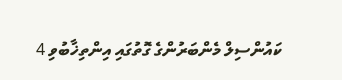ކައުންސިލް މެންބަރުންގެ ގޮތުގައި އިންތިޚާބުވި 4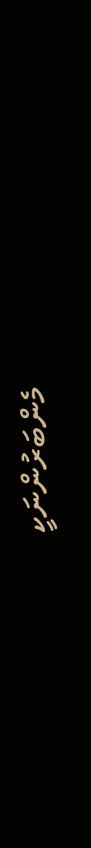މެންބަރުންނަކީ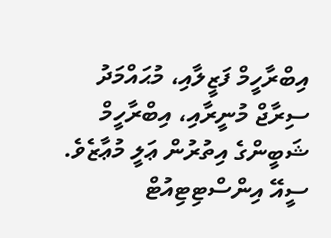އިބްރާހީމް ފަޒީލާއި، މުޙައްމަދު ސިރާޖް މުނީރާއި، އިބްރާހީމް ޝަބީންގެ އިތުރުން ޢަލީ މުޢާޒެވެ.
ސީއޭ އިންސްޓިޓިއުޓް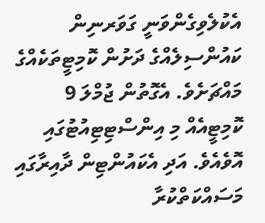އެކުލެވިގެންވަނީ ގަވަރނިން ކައުންސިލެއްގެ ދަށުން ކޮމިޓީތަކެއްގެ މައްޗަށެވެ. އެގޮތުން ޖުމްލަ 9 ކޮމިޓީއެއް މި އިންސްޓިޓިއުޓުގައި އޮވެއެވެ. އަދި އެކައުންޓިން ދާއިރާގައި މަސައްކަތްކުރާ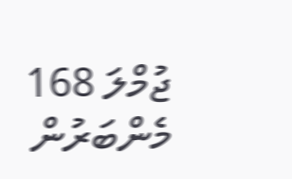ޖުމްލަ 168 މެންބަރުން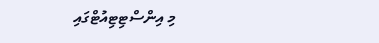މި އިންސްޓިޓިއުޓްގައި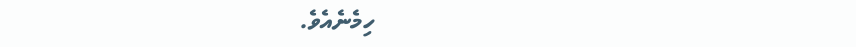ހިމެނެއެވެ.